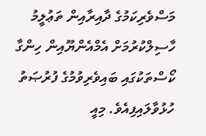މަސްވެރިކަމުގެ ދާއިރާއިން ތަޢުލީމު ހާސިލްކުރުމަށް އެމްއެންޔޫއިން ހިންގާ ކޯސްތަކުގައި ބައިވެރިވުމުގެ ފުރުޞަތު ހުޅުވާލައިފިއެވެ. މިއީ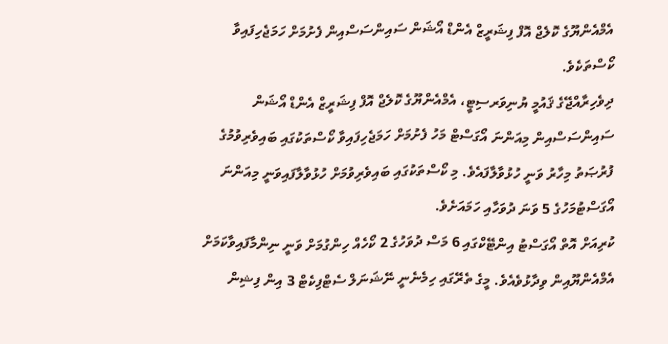އެމްއެންޔޫގެ ކޮލެޖް އޮފް ފިޝަރީޒް އެންޑް އޯޝަން ސައިންސަސްއިން ފެށުމަށް ހަމަޖެހިފައިވާ ކޯސްތަކެވެ.
ދިވެހިރާއްޖޭގެ ޤައުމީ ޔުނިވަރސިޓީ، އެމްއެންޔޫގެ ކޮލެޖް އޮފް ފިޝަރީޒް އެންޑް އޯޝަން ސައިންސަސްއިން މިއަންނަ އޯގަސްޓް މަހު ފެށުމަށް ހަމަޖެހިފައިވާ ކޯސްތަކުގައި ބައިވެރިވުމުގެ ފުރުޞަތު މިހާރު ވަނީ ހުޅުވާލާފައެވެ. މި ކޯސްތަކުގައި ބައިވެރިވުމަށް ހުޅުވާލާފައިވަނީ މިއަންނަ އޯގަސްޓުމަހުގެ 5 ވަނަ ދުވަހާއި ހަމައަށެވެ.
ކުރިއަށް އޮތް އޯގަސްޓު އިންޓޭކްގައި 6 މަސް ދުވަހުގެ 2 ކޯހެއް ހިންގުމަށް ވަނީ ނިންމާފައިވާކަމަށް އެމްއެންޔޫއިން ވިދާޅުވެއެވެ. މީގެ ތެރޭގައި ހިމެނެނީ ނޭޝަނަލް ސެޓްފިކެޓް 3 އިން ފިޝިން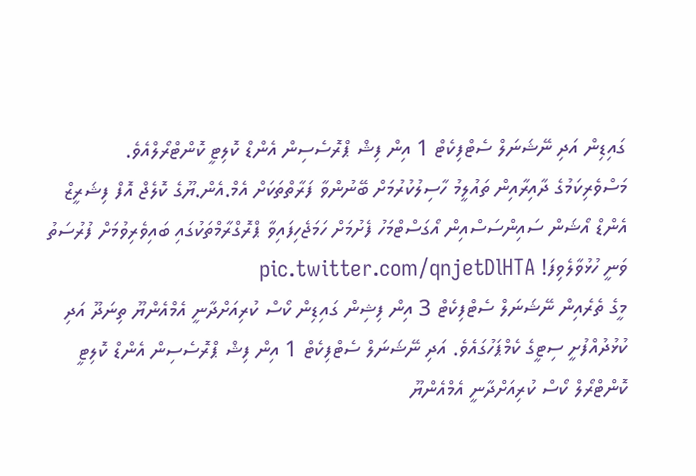ގައިޑިން އަދި ނޭޝަނަލް ސެޓްފިކެޓް 1 އިން ފިޝް ޕްރޮސެސިން އެންޑް ކޮލިޓީ ކޮންޓްރޯލްއެވެ.
މަސްވެރިކަމުގެ ދާއިރާއިން ތައުލީމު ހާސިލުކުރުމަށް ބޭނުންވާ ފަރާތްތަކަށް އެމް.އެން.ޔޫގެ ކޮލެޖް އޮފް ފިޝަރީޒް އެންޑް އޯޝަން ސައިންސަސްއިން އޯގަސްޓްމަހު ފެށުމަށް ހަމަޖެހިފައިވާ ޕްރޮގްރާމްތަކުގައި ބައިވެރިވުމަށް ފުރުސަތު ވަނީ ހުޅުވާލެވިފަ! pic.twitter.com/qnjetDlHTA
މީގެ ތެރެއިން ނޭޝަނަލް ސެޓްފިކެޓް 3 އިން ފިޝިން ގައިޑިން ކޯސް ކުރިއަށްދާނީ އެމްއެންޔޫ ތިނަދޫ އަދި ކުޅުދުއްފުށީ ސިޓީގެ ކެމްޕަހުގައެވެ. އަދި ނޭޝަނަލް ސެޓްފިކެޓް 1 އިން ފިޝް ޕްރޮސެސިން އެންޑް ކޮލިޓީ ކޮންޓްރޯލް ކޯސް ކުރިއަށްދާނީ އެމްއެންޔޫ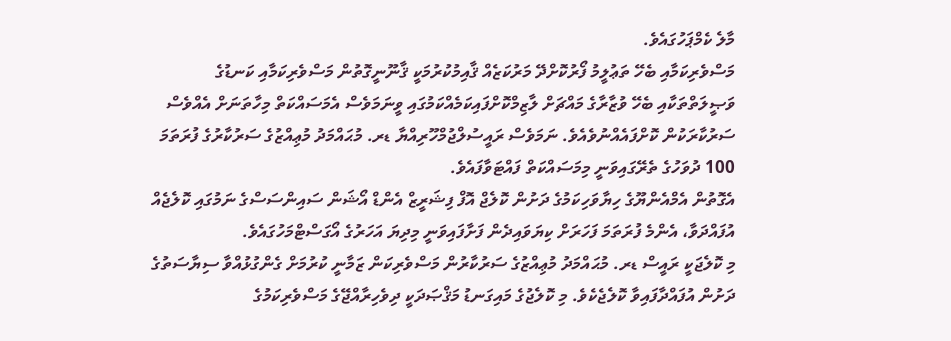މާލެ ކެމްޕަހުގައެވެ.
މަސްވެރިކަމާއި ބެހޭ ތަޢުލީމު ފޯރުކޮށްދޭ މަރުކަޒެއް ޤާއިމުކުރުމަކީ ޤާނޫނީގޮތުން މަސްވެރިކަމާއި ކަނޑުގެ ވަޞީލަތްތަކާއި ބެހޭ ވުޒާރާގެ މައްޗަށް ލާޒިމްކޮށްފައިކަމެއްކަމުގައި ވީނަމަވެސް އެމަސައްކަތް މިހާތަނަށް އެއްވެސް ސަރުކާރަކުން ކޮށްފައެއްނުވެއެވެ. ނަމަވެސް ރައީސުލްޖުމްހޫރިއްޔާ ޑރ. މުޙައްމަދު މުޢިއްޒުގެ ސަރުކާރުގެ ފުރަތަމަ 100 ދުވަހުގެ ތެރޭގައިވަނީ މިމަސައްކަތް ފައްޓަވާފައެވެ.
އެގޮތުން އެމްއެންޔޫގެ ހިޔާވަހިކަމުގެ ދަށުން ކޮލެޖް އޮފް ފިޝަރީޒް އެންޑް އޯޝަން ސައިންސަސްގެ ނަމުގައި ކޮލެޖެއް އުފައްދަވާ، އެންމެ ފުރަތަމަ ފަހަރަށް ކިޔަވައިދެން ފަށާފައިވަނީ މިދިޔަ އަހަރުގެ އޯގަސްޓްމަހުގައެވެ.
މި ކޮލެޖަކީ ރައީސް ޑރ. މުޙައްމަދު މުޢިއްޒުގެ ސަރުކާރުން މަސްވެރިކަން ޒަމާނީ ކުރުމަށް ގެންގުޅުއްވާ ސިޔާސަތުގެ ދަށުން އުފައްދާފައިވާ ކޮލެޖެކެވެ. މި ކޮލެޖުގެ މައިގަނޑު މަޤްޞަދަކީ ދިވެހިރާއްޖޭގެ މަސްވެރިކަމުގެ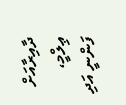ދާއިރާއަށް ޢިލްމީ، ފަންނީ އަދި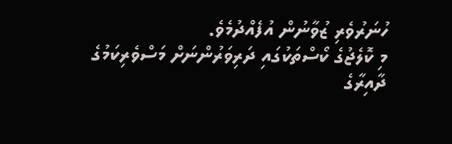ހުނަރުވެރި ޒުވާނުން އުފެއްދުމެވެ.
މި ކޮލެޖުގެ ކޯސްތަކުގައި ދަރިވަރުންނަށް މަސްވެރިކަމުގެ ދާއިރާގެ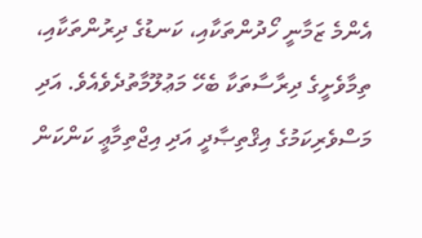އެންމެ ޒަމާނީ ހޯދުންތަކާއި، ކަނޑުގެ ދިރުންތަކާއި، ތިމާވެށީގެ ދިރާސާތަކާ ބެހޭ މަޢުލޫމާތުދެވެއެވެ. އަދި މަސްވެރިކަމުގެ އިޤްތިޞާދީ އަދި އިޖްތިމާޢީ ކަންކަން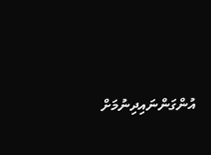އުންގަންނައިދިނުމަށް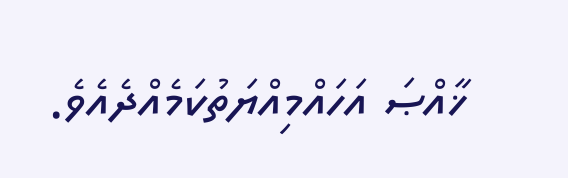ޚާއްޞަ އަހައްމިއްޔަތުކަމެއްދެއެވެ.